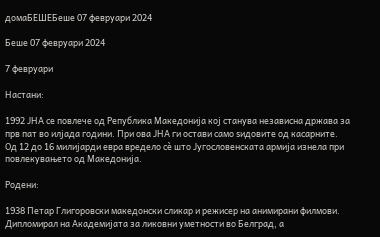домаБЕШЕБеше 07 февруари 2024

Беше 07 февруари 2024

7 февруари

Настани:

1992 ЈНА се повлече од Република Македонија кој станува независна држава за прв пат во илјада години. При ова ЈНА ги остави само ѕидовите од касарните. Од 12 до 16 милијарди евра вредело сѐ што Југословенската армија изнела при повлекувањето од Македонија.

Родени:

1938 Петар Глигоровски македонски сликар и режисер на анимирани филмови. Дипломирал на Академијата за ликовни уметности во Белград, а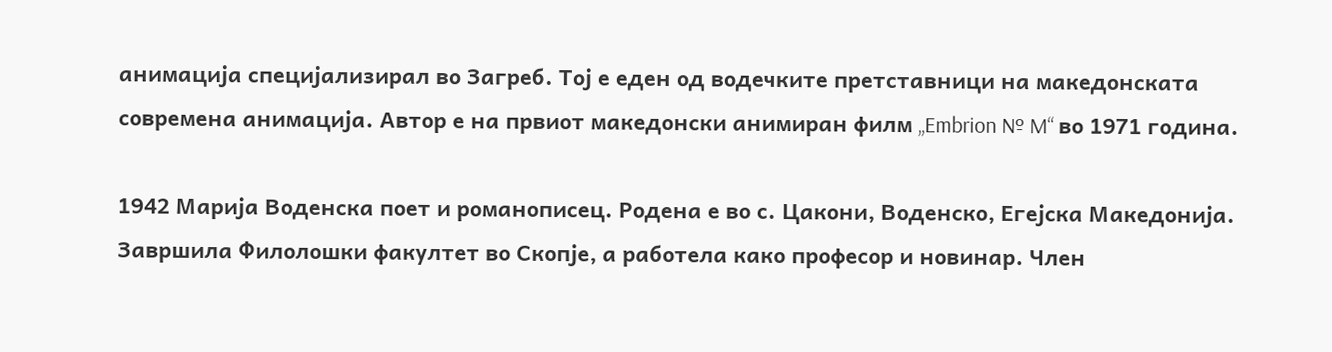анимација специјализирал во Загреб. Тој е еден од водечките претставници на македонската современа анимација. Автор е на првиот македонски анимиран филм „Embrion № M“ во 1971 година.

1942 Марија Воденска поет и романописец. Родена е во с. Цакони, Воденско, Егејска Македонија. Завршила Филолошки факултет во Скопје, а работела како професор и новинар. Член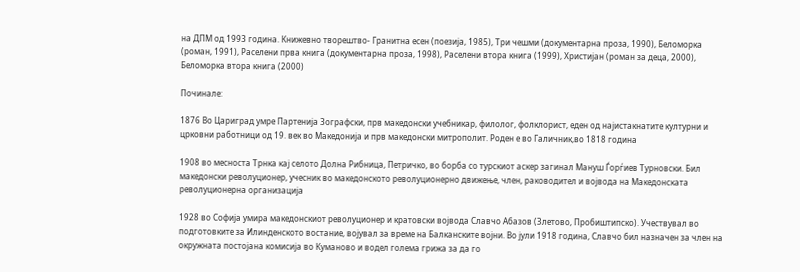на ДПМ од 1993 година. Книжевно творештво- Гранитна есен (поезија, 1985), Три чешми (документарна проза, 1990), Беломорка (роман, 1991), Раселени прва книга (документарна проза, 1998), Раселени втора книга (1999), Христијан (роман за деца, 2000), Беломорка втора книга (2000)

Починале:

1876 Во Цариград умре Партенија Зографски, прв македонски учебникар, филолог, фолклорист, еден од најистакнатите културни и црковни работници од 19. век во Македонија и прв македонски митрополит. Роден е во Галичник,во 1818 година

1908 во месноста Трнка кај селото Долна Рибница, Петричко, во борба со турскиот аскер загинал Мануш Ѓорѓиев Турновски. Бил македонски револуционер, учесник во македонското револуционерно движење, член, раководител и војвода на Македонската револуционерна организација

1928 во Софија умира македонскиот револуционер и кратовски војвода Славчо Абазов (Злетово, Пробиштипско). Учествувал во подготовките за Илинденското востание, војувал за време на Балканските војни. Во јули 1918 година, Славчо бил назначен за член на окружната постојана комисија во Куманово и водел голема грижа за да го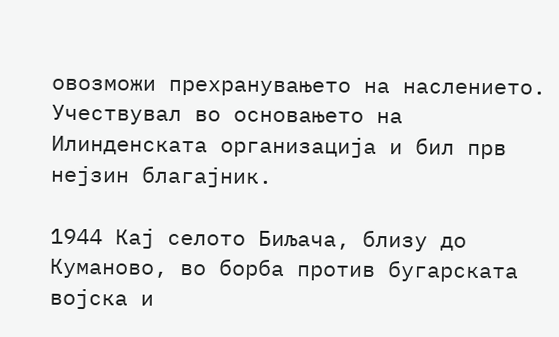овозможи прехранувањето на наслението. Учествувал во основањето на Илинденската организација и бил прв нејзин благајник.

1944 Кај селото Биљача, близу до Куманово, во борба против бугарската војска и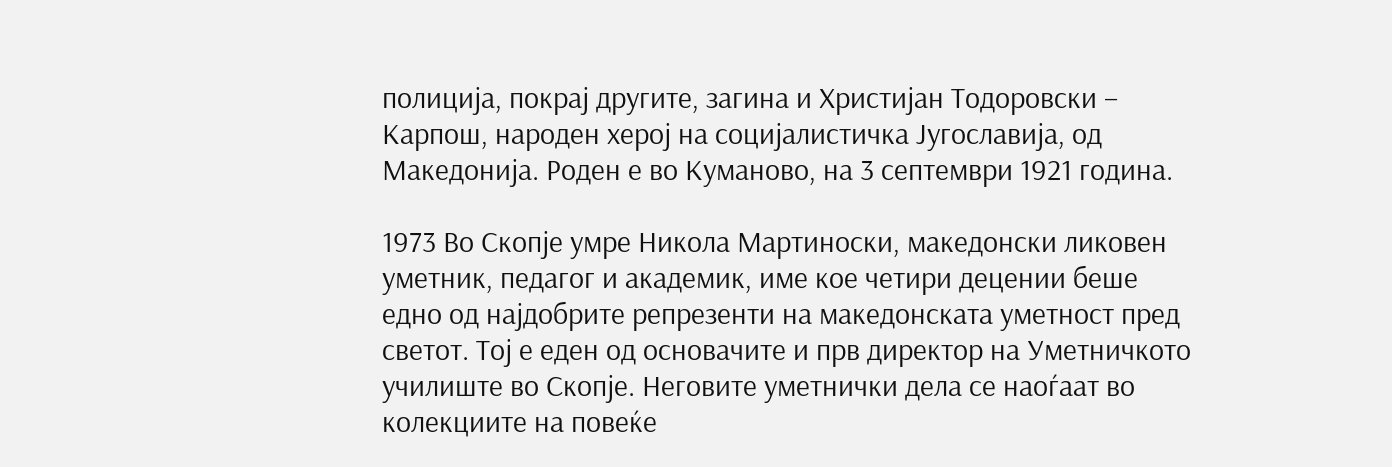полиција, покрај другите, загина и Христијан Тодоровски – Карпош, народен херој на социјалистичка Југославија, од Македонија. Роден е во Куманово, на 3 септември 1921 година.

1973 Во Скопје умре Никола Мартиноски, македонски ликовен уметник, педагог и академик, име кое четири децении беше едно од најдобрите репрезенти на македонската уметност пред светот. Тој е еден од основачите и прв директор на Уметничкото училиште во Скопје. Неговите уметнички дела се наоѓаат во колекциите на повеќе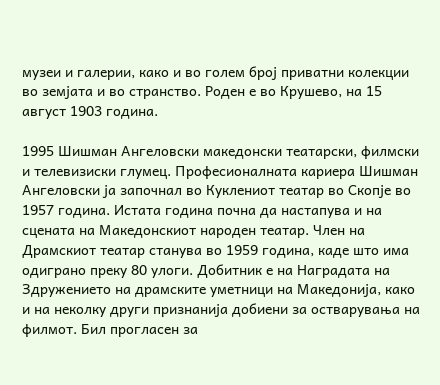музеи и галерии, како и во голем број приватни колекции во земјата и во странство. Роден е во Крушево, на 15 август 1903 година.

1995 Шишман Ангеловски македонски театарски, филмски и телевизиски глумец. Професионалната кариера Шишман Ангеловски ја започнал во Куклениот театар во Скопје во 1957 година. Истата година почна да настапува и на сцената на Македонскиот народен театар. Член на Драмскиот театар станува во 1959 година, каде што има одиграно преку 80 улоги. Добитник е на Наградата на Здружението на драмските уметници на Македонија, како и на неколку други признанија добиени за остварувања на филмот. Бил прогласен за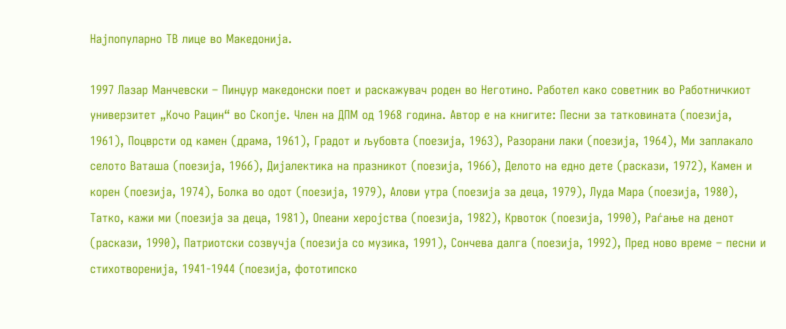Најпопуларно ТВ лице во Македонија.

1997 Лазар Манчевски – Пинџур македонски поет и раскажувач роден во Неготино. Работел како советник во Работничкиот универзитет „Кочо Рацин“ во Скопје. Член на ДПМ од 1968 година. Автор е на книгите: Песни за татковината (поезија, 1961), Поцврсти од камен (драма, 1961), Градот и љубовта (поезија, 1963), Разорани лаки (поезија, 1964), Ми заплакало селото Ваташа (поезија, 1966), Дијалектика на празникот (поезија, 1966), Делото на едно дете (раскази, 1972), Камен и корен (поезија, 1974), Болка во одот (поезија, 1979), Алови утра (поезија за деца, 1979), Луда Мара (поезија, 1980), Татко, кажи ми (поезија за деца, 1981), Опеани херојства (поезија, 1982), Крвоток (поезија, 1990), Раѓање на денот (раскази, 1990), Патриотски созвучја (поезија со музика, 1991), Сончева далга (поезија, 1992), Пред ново време – песни и стихотворенија, 1941-1944 (поезија, фототипско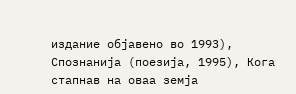издание објавено во 1993), Спознанија (поезија, 1995), Кога стапнав на оваа земја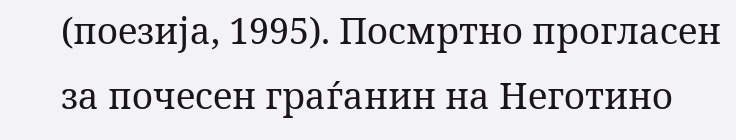(поезија, 1995). Посмртно прогласен за почесен граѓанин на Неготино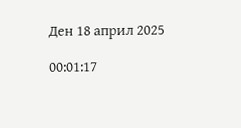Ден 18 април 2025

00:01:17